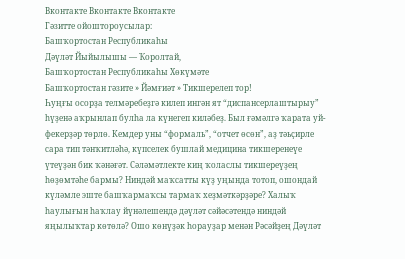Вконтакте Вконтакте Вконтакте
Гәзитте ойоштороусылар:
Башҡортостан Республикаһы
Дәүләт Йыйылышы — Ҡоролтай,
Башҡортостан Республикаһы Хөкүмәте
Башҡортостан гәзите » Йәмғиәт » Тикшерелеп тор!
Һуңғы осорҙа телмәребеҙгә килеп ингән ят “диспансерлаштырыу” һүҙенә аҡрынлап булһа ла күнегеп киләбеҙ. Был ғәмәлгә ҡарата уй-фекерҙәр төрлө. Кемдер уны “формаль”, “отчет өсөн”, аҙ тәьҫирле сара тип тәнҡитләһә, күпселек бушлай медицина тикшеренеүе үтеүҙән бик ҡәнәғәт. Сәләмәтлекте киң ҡоласлы тикшереүҙең һөҙөмтәһе бармы? Ниндәй маҡсатты күҙ уңында тотоп, ошондай күләмле эште башҡармаҡсы тармаҡ хеҙмәткәрҙәре? Халыҡ һаулығын һаҡлау йүнәлешендә дәүләт сәйәсәтендә ниндәй яңылыҡтар көтөлә? Ошо көнүҙәк һорауҙар менән Рәсәйҙең Дәүләт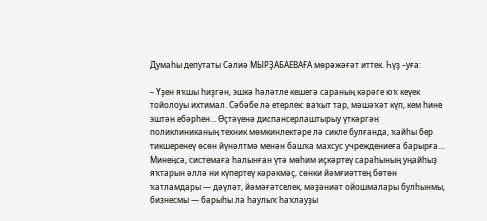Думаһы депутаты Сәлиә МЫРҘАБАЕВАҒА мөрәжәғәт иттек. Һүҙ –уға:

– Үҙен яҡшы һиҙгән, эшкә һәләтле кешегә сараның кәрәге юҡ кеүек тойолоуы ихтимал. Сәбәбе лә етерлек: ваҡыт тар, мәшәҡәт күп, кем һине эштән ебәрһен… Өҫтәүенә диспансерлаштырыу үткәргән поликлиниканың техник мөмкинлектәре лә сикле булғанда, ҡайһы бер тикшеренеү өсөн йүнәлтмә менән башҡа махсус учреждениеға барырға... Минеңсә, системаға һалынған үтә мөһим иҫкәртеү сараһының уңайһыҙ яҡтарын әллә ни күпертеү кәрәкмәҫ, сөнки йәмғиәттең бөтөн ҡатламдары — дәүләт, йәмәғәтселек, мәҙәниәт ойошмалары булһынмы, бизнесмы — барыһы ла һаулыҡ һаҡлауҙы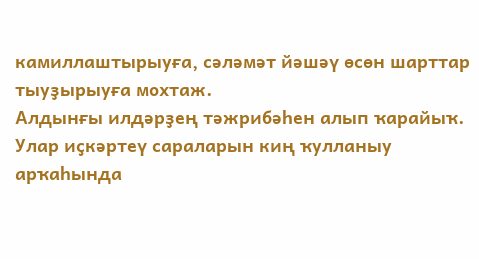камиллаштырыуға, сәләмәт йәшәү өсөн шарттар тыуҙырыуға мохтаж.
Алдынғы илдәрҙең тәжрибәһен алып ҡарайыҡ. Улар иҫкәртеү сараларын киң ҡулланыу арҡаһында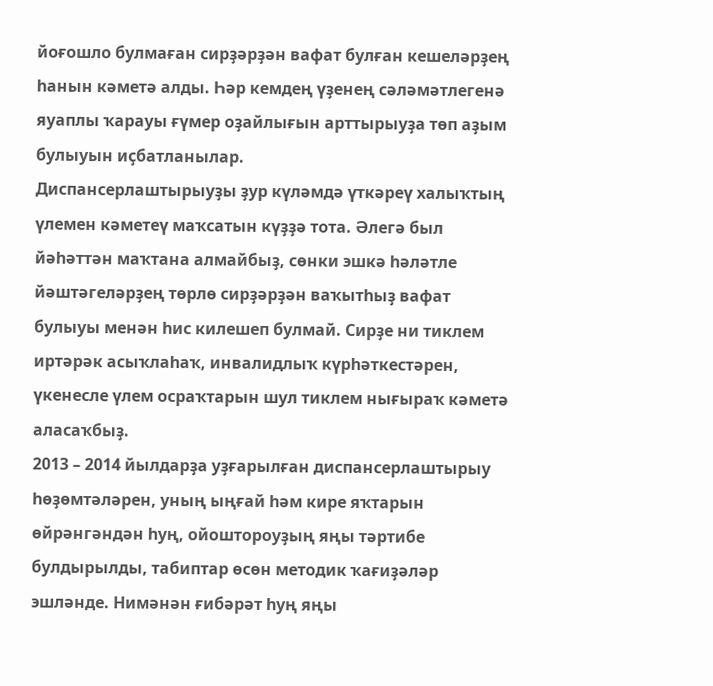йоғошло булмаған сирҙәрҙән вафат булған кешеләрҙең һанын кәметә алды. Һәр кемдең үҙенең сәләмәтлегенә яуаплы ҡарауы ғүмер оҙайлығын арттырыуҙа төп аҙым булыуын иҫбатланылар.
Диспансерлаштырыуҙы ҙур күләмдә үткәреү халыҡтың үлемен кәметеү маҡсатын күҙҙә тота. Әлегә был йәһәттән маҡтана алмайбыҙ, сөнки эшкә һәләтле йәштәгеләрҙең төрлө сирҙәрҙән ваҡытһыҙ вафат булыуы менән һис килешеп булмай. Сирҙе ни тиклем иртәрәк асыҡлаһаҡ, инвалидлыҡ күрһәткестәрен, үкенесле үлем осраҡтарын шул тиклем нығыраҡ кәметә аласаҡбыҙ.
2013 – 2014 йылдарҙа уҙғарылған диспансерлаштырыу һөҙөмтәләрен, уның ыңғай һәм кире яҡтарын өйрәнгәндән һуң, ойоштороуҙың яңы тәртибе булдырылды, табиптар өсөн методик ҡағиҙәләр эшләнде. Нимәнән ғибәрәт һуң яңы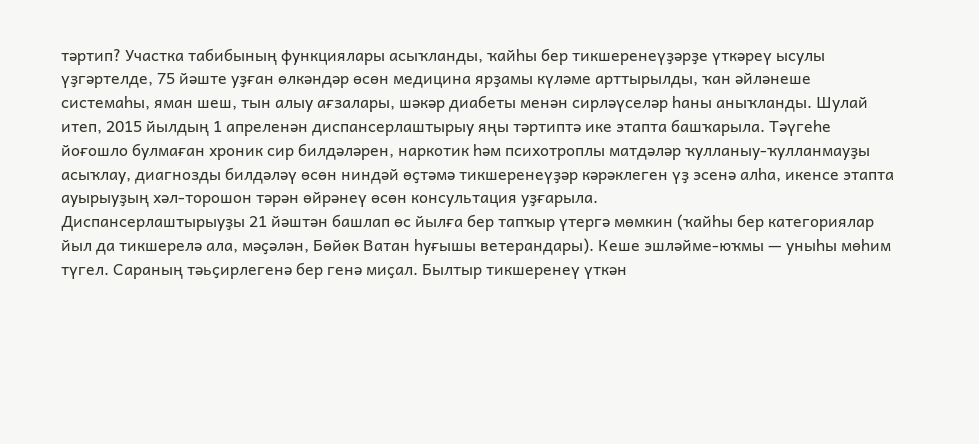тәртип? Участка табибының функциялары асыҡланды, ҡайһы бер тикшеренеүҙәрҙе үткәреү ысулы үҙгәртелде, 75 йәште уҙған өлкәндәр өсөн медицина ярҙамы күләме арттырылды, ҡан әйләнеше системаһы, яман шеш, тын алыу ағзалары, шәкәр диабеты менән сирләүселәр һаны аныҡланды. Шулай итеп, 2015 йылдың 1 апреленән диспансерлаштырыу яңы тәртиптә ике этапта башҡарыла. Тәүгеһе йоғошло булмаған хроник сир билдәләрен, наркотик һәм психотроплы матдәләр ҡулланыу-ҡулланмауҙы асыҡлау, диагнозды билдәләү өсөн ниндәй өҫтәмә тикшеренеүҙәр кәрәклеген үҙ эсенә алһа, икенсе этапта ауырыуҙың хәл-торошон тәрән өйрәнеү өсөн консультация уҙғарыла.
Диспансерлаштырыуҙы 21 йәштән башлап өс йылға бер тапҡыр үтергә мөмкин (ҡайһы бер категориялар йыл да тикшерелә ала, мәҫәлән, Бөйөк Ватан һуғышы ветерандары). Кеше эшләйме-юҡмы — уныһы мөһим түгел. Сараның тәьҫирлегенә бер генә миҫал. Былтыр тикшеренеү үткән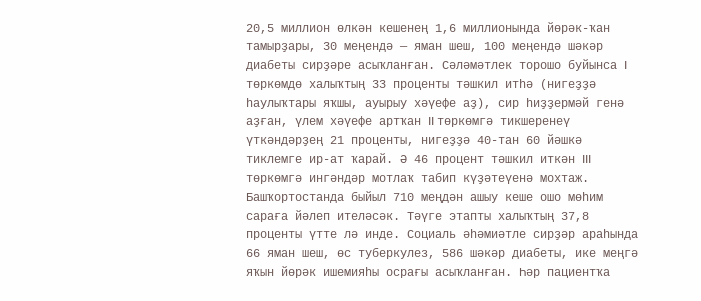20,5 миллион өлкән кешенең 1,6 миллионында йөрәк-ҡан тамырҙары, 30 меңендә — яман шеш, 100 меңендә шәкәр диабеты сирҙәре асыҡланған. Сәләмәтлек торошо буйынса I төркөмдө халыҡтың 33 проценты тәшкил итһә (нигеҙҙә һаулыҡтары яҡшы, ауырыу хәүефе аҙ), сир һиҙҙермәй генә аҙған, үлем хәүефе артҡан II төркөмгә тикшеренеү үткәндәрҙең 21 проценты, нигеҙҙә 40-тан 60 йәшкә тиклемге ир-ат ҡарай. Ә 46 процент тәшкил иткән III төркөмгә ингәндәр мотлаҡ табип күҙәтеүенә мохтаж.
Башҡортостанда быйыл 710 меңдән ашыу кеше ошо мөһим сараға йәлеп ителәсәк. Тәүге этапты халыҡтың 37,8 проценты үтте лә инде. Социаль әһәмиәтле сирҙәр араһында 66 яман шеш, өс туберкулез, 586 шәкәр диабеты, ике меңгә яҡын йөрәк ишемияһы осрағы асыҡланған. Һәр пациентҡа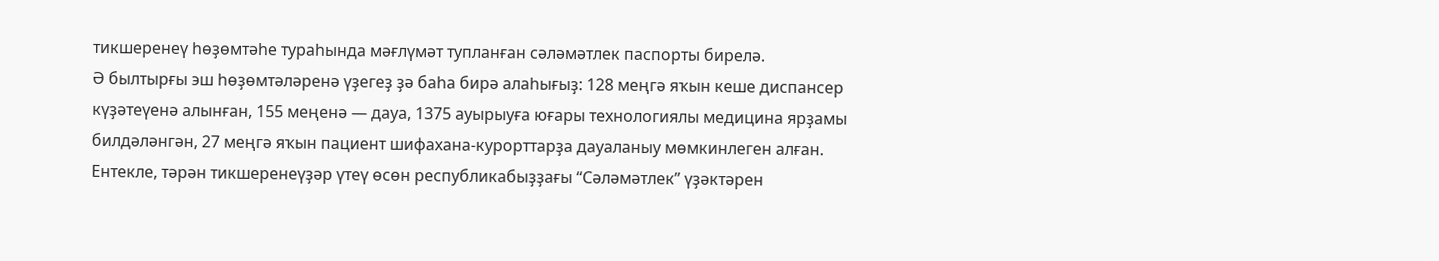тикшеренеү һөҙөмтәһе тураһында мәғлүмәт тупланған сәләмәтлек паспорты бирелә.
Ә былтырғы эш һөҙөмтәләренә үҙегеҙ ҙә баһа бирә алаһығыҙ: 128 меңгә яҡын кеше диспансер күҙәтеүенә алынған, 155 меңенә — дауа, 1375 ауырыуға юғары технологиялы медицина ярҙамы билдәләнгән, 27 меңгә яҡын пациент шифахана-курорттарҙа дауаланыу мөмкинлеген алған.
Ентекле, тәрән тикшеренеүҙәр үтеү өсөн республикабыҙҙағы “Сәләмәтлек” үҙәктәрен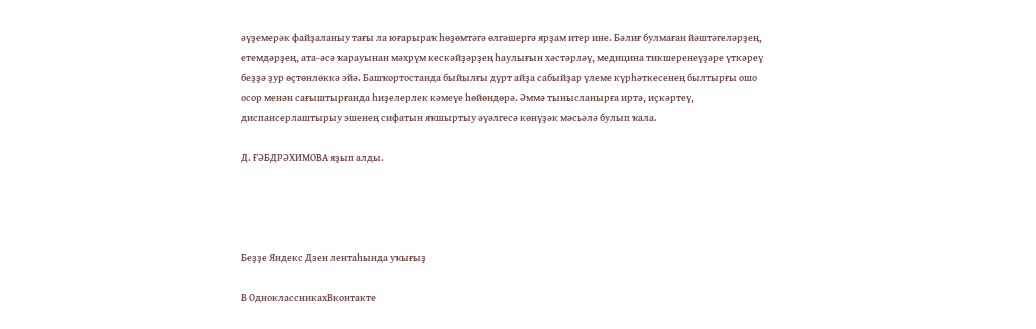әүҙемерәк файҙаланыу тағы ла юғарыраҡ һөҙөмтәгә өлгәшергә ярҙам итер ине. Бәлиғ булмаған йәштәгеләрҙең, етемдәрҙең, ата-әсә ҡарауынан мәхрүм кескәйҙәрҙең һаулығын хәстәрләү, медицина тикшеренеүҙәре үткәреү беҙҙә ҙур өҫтөнлөккә эйә. Башҡортостанда быйылғы дүрт айҙа сабыйҙар үлеме күрһәткесенең былтырғы ошо осор менән сағыштырғанда һиҙелерлек кәмеүе һөйөндөрә. Әммә тынысланырға иртә, иҫкәртеү, диспансерлаштырыу эшенең сифатын яҡшыртыу әүәлгесә көнүҙәк мәсьәлә булып ҡала.

Д. ҒӘБДРӘХИМОВА яҙып алды.




Беҙҙе Яндекс Дзен лентаһында уҡығыҙ

В ОдноклассникахВконтакте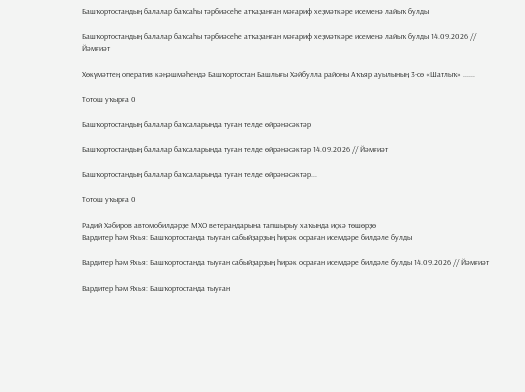Башҡортостандың балалар баҡсаһы тәрбиәсеһе атҡаҙанған мәғариф хеҙмәткәре исеменә лайыҡ булды

Башҡортостандың балалар баҡсаһы тәрбиәсеһе атҡаҙанған мәғариф хеҙмәткәре исеменә лайыҡ булды 14.09.2026 // Йәмғиәт

Хөкүмәттең оператив кәңәшмәһендә Башҡортостан Башлығы Хәйбулла районы Аҡъяр ауылының 3-сө «Шатлыҡ» ......

Тотош уҡырға 0

Башҡортостандың балалар баҡсаларында туған телде өйрәнәсәктәр

Башҡортостандың балалар баҡсаларында туған телде өйрәнәсәктәр 14.09.2026 // Йәмғиәт

Башҡортостандың балалар баҡсаларында туған телде өйрәнәсәктәр...

Тотош уҡырға 0

Радий Хәбиров автомобилдәрҙе МХО ветерандарына тапшырыу хаҡында иҫкә төшөрҙө
Вардитер һәм Яхья: Башҡортостанда тыуған сабыйҙарҙың һирәк осраған исемдәре билдәле булды

Вардитер һәм Яхья: Башҡортостанда тыуған сабыйҙарҙың һирәк осраған исемдәре билдәле булды 14.09.2026 // Йәмғиәт

Вардитер һәм Яхья: Башҡортостанда тыуған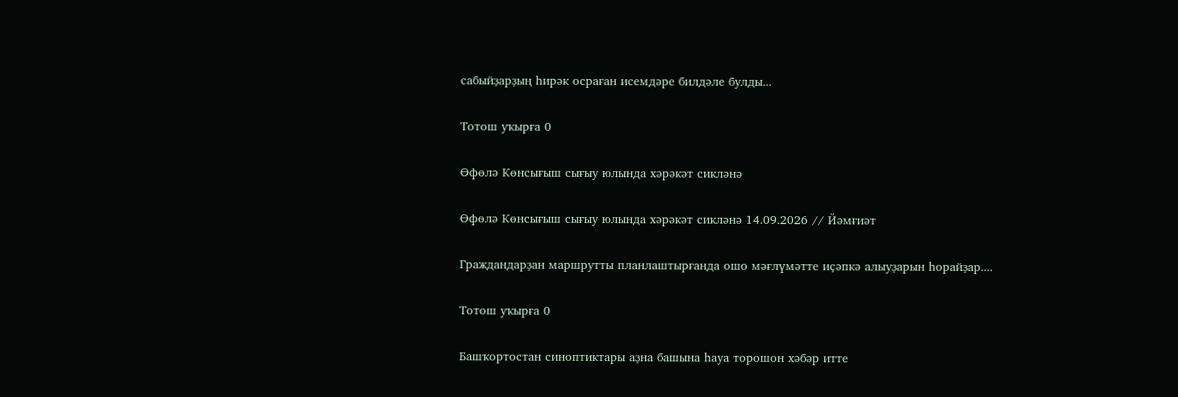сабыйҙарҙың һирәк осраған исемдәре билдәле булды...

Тотош уҡырға 0

Өфөлә Көнсығыш сығыу юлында хәрәкәт сикләнә

Өфөлә Көнсығыш сығыу юлында хәрәкәт сикләнә 14.09.2026 // Йәмғиәт

Граждандарҙан маршрутты планлаштырғанда ошо мәғлүмәтте иҫәпкә алыуҙарын һорайҙар....

Тотош уҡырға 0

Башҡортостан синоптиктары аҙна башына һауа торошон хәбәр итте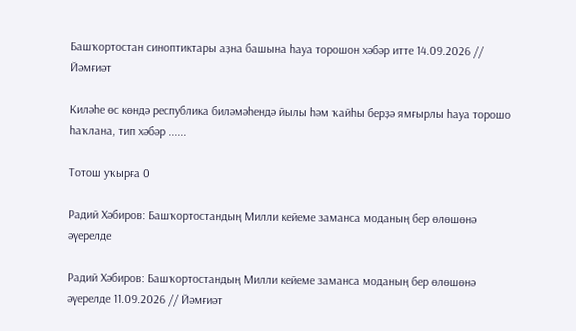Башҡортостан синоптиктары аҙна башына һауа торошон хәбәр итте 14.09.2026 // Йәмғиәт

Киләһе өс көндә республика биләмәһендә йылы һәм ҡайһы берҙә ямғырлы һауа торошо һаҡлана, тип хәбәр ......

Тотош уҡырға 0

Радий Хәбиров: Башҡортостандың Милли кейеме заманса моданың бер өлөшөнә әүерелде

Радий Хәбиров: Башҡортостандың Милли кейеме заманса моданың бер өлөшөнә әүерелде 11.09.2026 // Йәмғиәт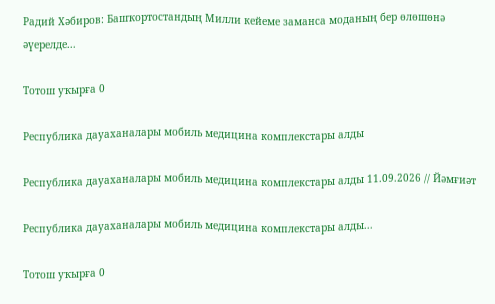Радий Хәбиров: Башҡортостандың Милли кейеме заманса моданың бер өлөшөнә әүерелде...

Тотош уҡырға 0

Республика дауаханалары мобиль медицина комплекстары алды

Республика дауаханалары мобиль медицина комплекстары алды 11.09.2026 // Йәмғиәт

Республика дауаханалары мобиль медицина комплекстары алды...

Тотош уҡырға 0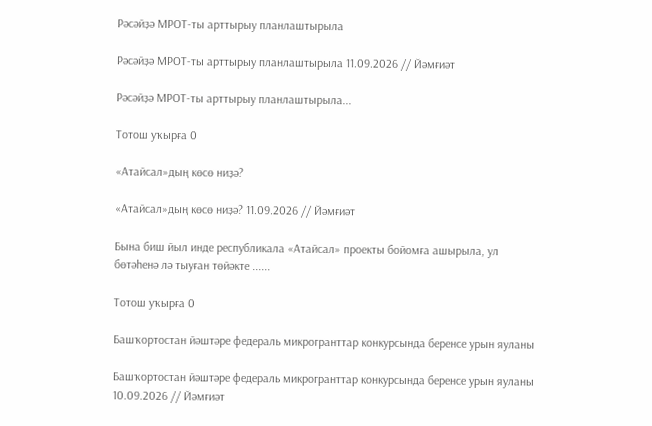Рәсәйҙә МРОТ-ты арттырыу планлаштырыла

Рәсәйҙә МРОТ-ты арттырыу планлаштырыла 11.09.2026 // Йәмғиәт

Рәсәйҙә МРОТ-ты арттырыу планлаштырыла...

Тотош уҡырға 0

«Атайсал»дың көсө ниҙә?

«Атайсал»дың көсө ниҙә? 11.09.2026 // Йәмғиәт

Бына биш йыл инде республикала «Атайсал» проекты бойомға ашырыла, ул бөтәһенә лә тыуған төйәкте ......

Тотош уҡырға 0

Башҡортостан йәштәре федераль микрогранттар конкурсында беренсе урын яуланы

Башҡортостан йәштәре федераль микрогранттар конкурсында беренсе урын яуланы 10.09.2026 // Йәмғиәт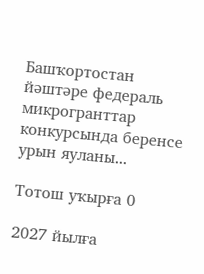Башҡортостан йәштәре федераль микрогранттар конкурсында беренсе урын яуланы...

Тотош уҡырға 0

2027 йылға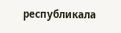республикала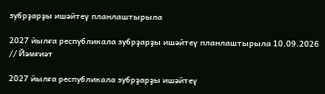зубрҙарҙы ишәйтеү планлаштырыла

2027 йылға республикала зубрҙарҙы ишәйтеү планлаштырыла 10.09.2026 // Йәмғиәт

2027 йылға республикала зубрҙарҙы ишәйтеү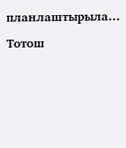планлаштырыла...

Тотош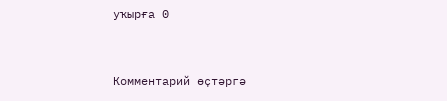уҡырға 0


Комментарий өҫтәргә